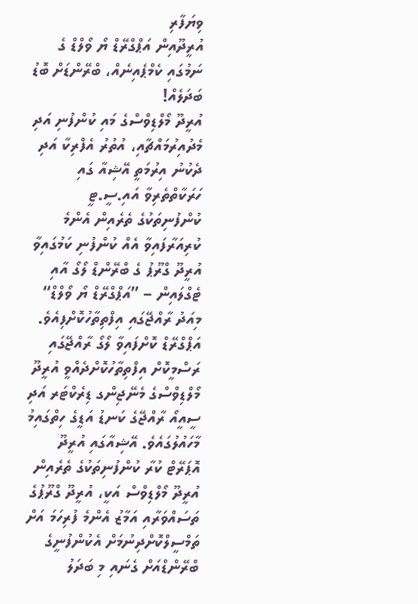ވިޔަފާރި
އުރީދޫއިން އަޕްގްރޭޑް ޔޯ ވޯލްޑް ގެ ނަމުގައި ކެމްޕެއިނެއް، ބްރޭންޑަށް ބޮޑު ބަދަލެއް!
އުރީދޫ މޯލްޑިވްސްގެ މައި ކުންފުނި އަދި މެދުއިރުމައްޗާއި، އުތުރު އެފްރިކާ އަދި ދެކުނު އިރުމަތީ އޭޝިއާ ގައި ހަރަކާތްތެރިވާ އައި.ސީ.ޓީ ކުންފުނިތަކުގެ ތެރެއިން އެންމެ ކުރިއަރާފައިވާ އެއް ކުންފުނި ކަމުގައިވާ އުރީދޫ ގްރޫޕު ގެ ބްރޭންޑް ލޯގޯ އާއި ޓެގްލައިން – ”އަޕްގްރޭޑް ޔޯ ވޯލްޑް“ މިއަދު ރާއްޖޭގައި އިފްތިތާހުކޮށްފިއެވެ.
އަޕްގްރޭޑް ކޮށްފައިވާ ލޯގޯ ރާއްޖޭގައި ރަސްމީކޮށް އިފްތިތާހުކޮށްދެއްވީ އުރީދޫ މޯލްޑިވްސްގެ މެނޭޖިންގ ޑިރެކްޓަރ އަދި ސީއީއޯ ރާއްޖޭގެ ކަނޑު އަޑީގެ ހިތްގައިމު މާހައުލުގައެވެ. އޭޝިއާގައި އުރީދޫ އޮޕަރޭޓް ކުރާ ކުންފުނިތަކުގެ ތެރެއިން އުރީދޫ މޯލްޑިވްސް އަކީ، އުރީދޫ ގްރޫޕުގެ ތަސައްވަރާއި އަމާޒު އެންމެ ފުރިހަމަ އަށް ތަމްސީލްކޮށްދިނުމަށް އެކުންފުނީގެ ބްރޭންޑްއަށް ގެނައި މި ބަދަލު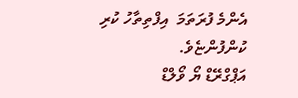އެންމެ ފުރަތަމަ  އިފްތިތާހު ކުރި ކުންފުންޏެވެ.
އަޕްގްރޭޑް ޔޯ ވޯލްޑް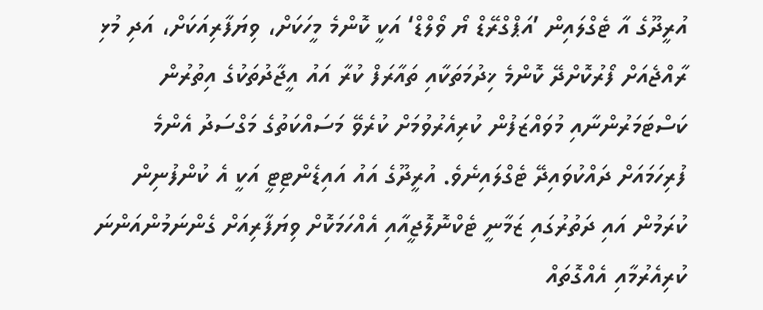އުރީދޫގެ އާ ޓެގްލައިން ’އަޕްގްރޭޑް ޔޯ ވޯލްޑް‘ އަކީ ކޮންމެ މީހަކަށް، ވިޔަފާރިއަކަށް، އަދި މުޅި ރާއްޖެއަށް ފޯރުކޮށްދޭ ކޮންމެ ޚިދުމަތަކާއި ތައާރަފް ކުރާ އައު އީޖާދުތަކުގެ އިތުރުން ކަސްޓަމަރުންނާއި މުވައްޒަފުން ކުރިއެރުވުމަށް ކުރެވޭ މަސައްކަތުގެ މަގްސަދު އެންމެ ފުރިހަމައަށް ދައްކުވައިދޭ ޓެގްލައިނެވެ. އުރީދޫގެ އައު އައިޑެންޓިޓީ އަކީ އެ ކުންފުނިން ކުރަމުން އައި ދަތުރުގައި ޒަމާނީ ޓެކްނޮލޮޖީއާއި އެއްހަމަކޮށް ވިޔަފާރިއަށް ގެންނަމުންއަންނަ ކުރިއެރުމާއި އެއްގޮތައް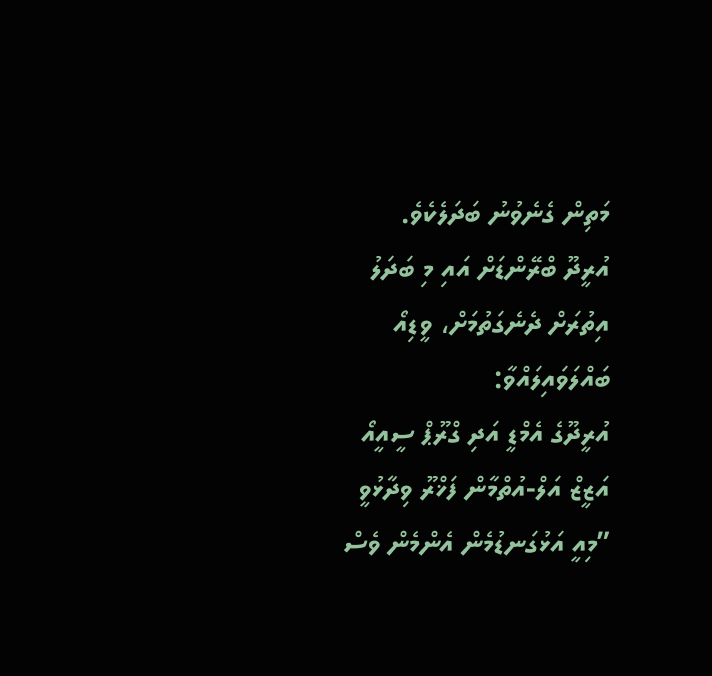މަތިން ގެނެވުނު ބަދަލެކެވެ.
އުރީދޫ ބްރޭންޑަށް އައި މި ބަދަލު އިތުރަށް ދެނެގަތުމަށް، ވީޑިއޯ ބައްލަވައިލައްވާ:
އުރީދޫގެ އެމްޑީ އަދި ގްރޫޕް ސީއީއޯ އަޒީޒް އަލް-އުތްމާން ފަޚްރޫ ވިދާޅުވީ
”މިއީ އަޅުގަނޑުމެން އެންމެން ވެސް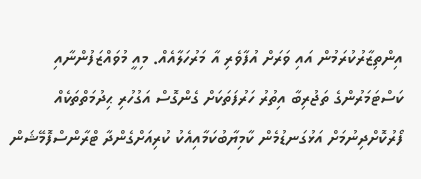އިންތިޒާރުކުރަމުން އައި ވަރަށް އުފާވެރި އާ މަރުހަލާއެއް. މިއީ މުވައްޒަފުންނާއި ކަސްޓަމަރުންގެ ތަޖުރިބާ އިތުރު ހަރުފަތަކަށް ގެންގޮސް އަގުހުރި ޙިދުމަތްތަކެއް ފޯރުކޮށްދިނުމަށް އަޅުގަނޑުމެން ކާމިޔާބުކަމާއިއެކު ކުރިއަށްގެންދާ ޓްރާންސްފޮމޭޝަން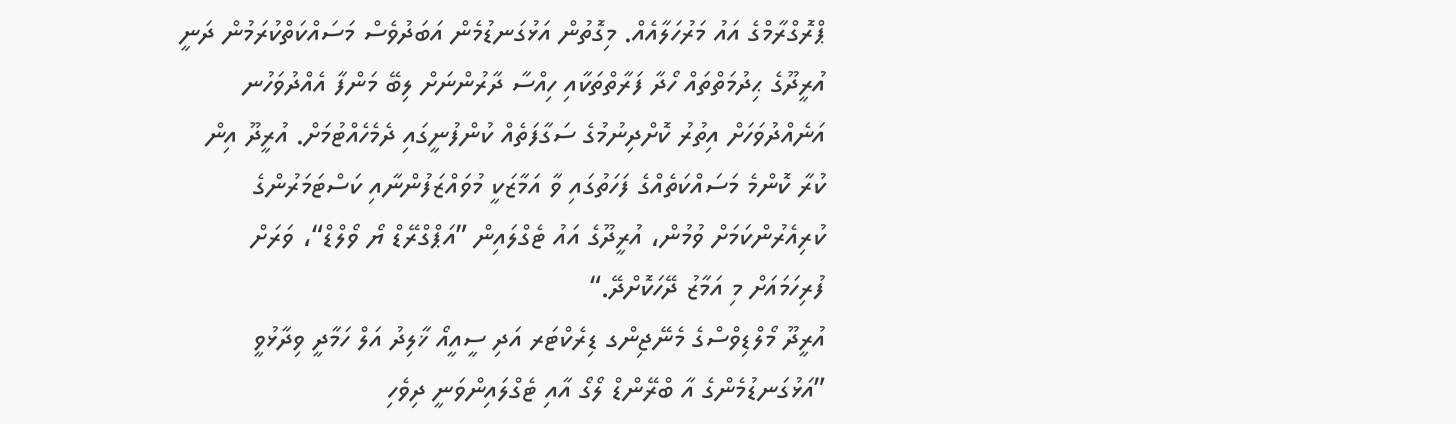ޕްރޮގްރާމްގެ އައު މަރުހަލާއެއް. މިގޮތުން އަޅުގަނޑުމެން އަބަދުވެސް މަސައްކަތްކުރަމުން ދަނީ އުރީދޫގެ ޙިދުމަތްތައް ހޯދާ ފަރާތްތަކާއި ހިއްސާ ދާރުންނަށް ލިބޭ މަންފާ އެއްދުވަހުނ އަނެއްދުވަހަށް އިތުރު ކޮށްދިނުމުގެ ސަގާފަތެއް ކުންފުނީގައި ދެމެހެއްޓުމަށް. އުރީދޫ އިން ކުރާ ކޮންމެ މަސައްކަތެއްގެ ފަހަތުގައި ވާ އަމާޒަކީ މުވައްޒަފުންނާއި ކަސްޓަމަރުންގެ ކުރިއެރުންކަމަށް ވުމުން، އުރީދޫގެ އައު ޓެގްލައިން ”އަޕްގްރޭޑް ޔޯ ވޯލްޑް“، ވަރަށް ފުރިހަމައަށް މި އަމާޒު ދޭހަކޮށްދޭ.“
އުރީދޫ މޯލްޑިވްސްގެ މެނޭޖިންގ ޑިރެކްޓަރ އަދި ސީއީއޯ ޚާލިދު އަލް ހަމާދީ ވިދާޅުވީ
”އަޅުގަނޑުމެންގެ އާ ބްރޭންޑް ލޯގޯ އާއި ޓެގްލައިންވަނީ ދިވެހި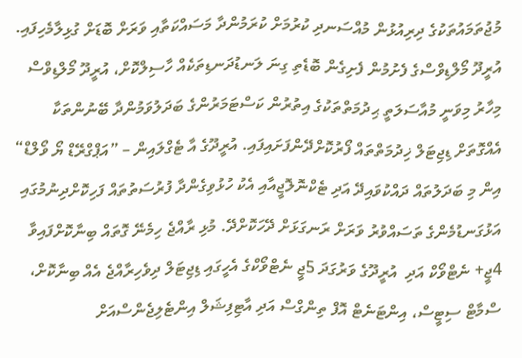މުޖުތަމައުތަކުގެ ދިރިއުޅުން މުއްސަނދި ކުރުމަށް ކުރަމުންދާ މަސައްކަތާއި ވަރަށް ބޮޑަށް ގުޅިލާމެހިފައި. އުރީދޫ މޯލްޑިވްސްގެ ފެށުމުން ފެށިގެން ބޮޑެތި ގިނަ ލަނޑުދަނޑިތަކެއް ހާސިލްކޮށް، އުރީދޫ މޯލްޑިވްސް މިހާރު މިވަނީ މުއާސަލަތީ ޙިދުމަތްތަކުގެ އިތުރުން ކަސްޓަމަރުންގެ ބަދަލުވަމުންދާ ބޭނުންތަކާ އެއްގޮތަށް ޑިޖިޓަލް ޚިދުމަތްތައް ފޯރުކޮށްދޭންފަށައިފައި. އުރީދޫގެ އާ ޓެގްލައިން – ”އަޕްގްރޭޑް ޔޯ ވޯލްޑް“ އިން މި ބަދަލުތައް ދައްކުވައިދޭ އަދި ޓެކްނޮލޮޖީއާއި އެކު ހުޅުވިގެންދާ ފުރުސަތުތައް ފަހިކޮށްދިނުމުގައި އަޅުގަނޑުމެންގެ ތަސައްވުރު ވަރަށް ރަނގަޅަށް ދޭހަކޮށްދޭ. މުޅި ރާއްޖެ ހިމެނޭ ގޮތައް ބިނާކޮށްފައިވާ 4ޖީ+ ނެޓްވޯކް އަދި  އުރީދޫގެ ވަރުގަދަ 5ޖީ ނެޓްވޯކްގެ އެހީގައި ޑިޖިޓަލް ދިވެހިރާއްޖެ އެއް ބިނާކޮށް، ސްމާޓް ސިޓީސް، އިންޓަނެޓް އޮފް ތިންގްސް އަދި އާޓިފިޝަލް އިންޓެލިޖެންސްއަށް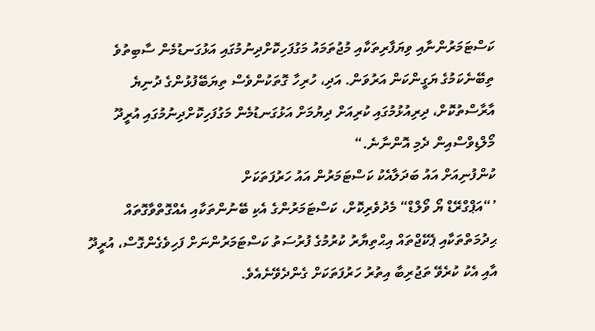ކަސްޓަމަރުންނާއި ވިޔަފާރިތަކާއި މުޖުތަމައު މަގުފަހިކޮށްދިނުމުގައި އަޅުގަނޑުމެން ސާބިތުވެ ތިބޭނެކަމުގެ ޔަގީންކަން އަރުވަން. އަދި، ހުރިހާ ގޮތަކުންވެސް ތިޔަބޭފުޅުންގެ ދުނިޔެ އާރާސްތުކޮށް، ދިރިއުޅުމުގައި ކުރިއަށް ދިޔުމަށް އަޅުގަނޑުމެން މަގުފަހިކޮށްދިނުމުގައި އުރީދޫ މޯލްޑިވްސްއިން ދެމި އޮންނާނެ.“
ކުންފުނިއަށް އައު ބަދަލާއެކު ކަސްޓަމަރުން އައު ހަރުފަތަކަށް
’“އަޕްގްރޭޑް ޔޯ ވޯލްޑް“ މެދުވެރިކޮށް، ކަސްޓަމަރުންގެ އެކި ބޭނުންތަކާއި އެއްގޮތްވާގޮތައް ޙިދުމަތްތަކާއި ޕެކޭޖްތައް އިޙްތިޔާރު ކުރުމުގެ ފުރުސަތު ކަސްޓަމަރުންނަށް ފަހިވެގެންގޮސް، އުރީދޫ އާއި އެކު ކުރެވޭ ތަޖުރިބާ އިތުރު ހަރުފަތަކަށް ގެންދެވޭނެއެވެ.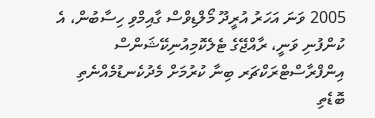2005 ވަނަ އަހަރު އުރީދޫ މޯލްޑިވްސް ގާއިމްވި ހިސާބުން، އެ ކުންފުނި ވަނީ، ރާއްޖޭގެ ޓެލެކޮމިއުނިކޭޝަންސް އިންފްރާސްޓްރަކްޗަރ ބިނާ ކުރުމަށް މެދުކެނޑުމެއްނެތި ބޮޑެތި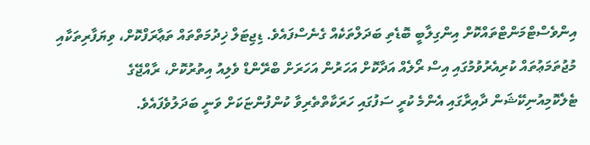އިންވެސްޓްމަންޓްތައްކޮށް އިންގިލާބީ ބޮޑެތި ބަދަލްތަކެއް ގެނެސްފައެވެ. ޑިޖިޓަލް ޚިދުމަތްތައް ތަޢާރަފްކޮށް، ވިޔަފާރިތަކާއި މުޖުތަމަޢުތައް ކުރިއެރުވުމުގައި އިސް ރޯލެއް އަދާކޮށް އަހަރުން އަހަރަށް ބްރޭންޑް ވެލިއު އިތުރުކޮށް، ރާއްޖޭގެ ޓެލެކޮމިއުނިކޭޝަން ދާއިރާގައި އެންމެ ކުރީ ސަފުގައި ހަރަކާތްތެރިވާ ކުންފުންޏަކަށް ވަނީ ބަދަލުވެފައެވެ.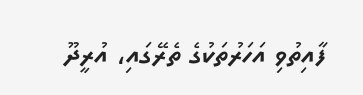ފާއިތުވި އަހަރުތަކުގެ ތެރޭގައި، އުރީދޫ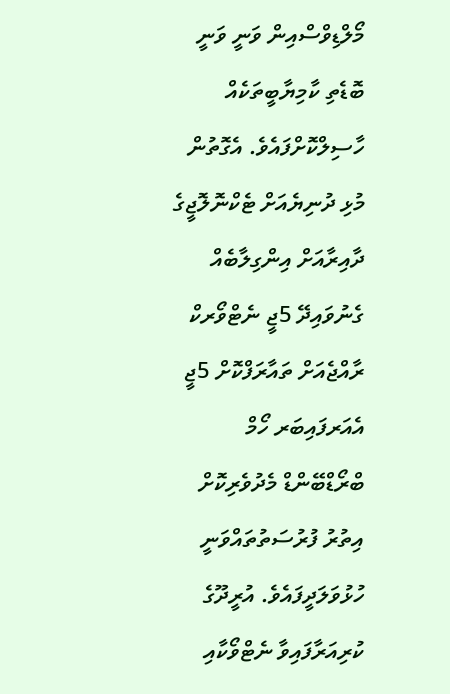މޯލްޑިވްސްއިން ވަނީ ވަނީ ބޮޑެތި ކާމިޔާބީތަކެއް ހާސިލްކޮށްފައެވެ. އެގޮތުން މުޅި ދުނިޔެއަށް ޓެކްނޮލޮޖީގެ ދާއިރާއަށް އިންގިލާބެއް ގެނުވައިދޭ 5ޖީ ނެޓްވޯރކް ރާއްޖެއަށް ތައާރަފްކޮށް 5ޖީ އެއަރފައިބަރ ހޯމް ބްރޯޑްބޭންޑް މެދުވެރިކޮށް އިތުރު ފުރުސަތުތައްވަނީ ހުޅުވަލަދީފައެވެ. އުރީދޫގެ ކުރިއަރާފައިވާ ނެޓްވޯކާއި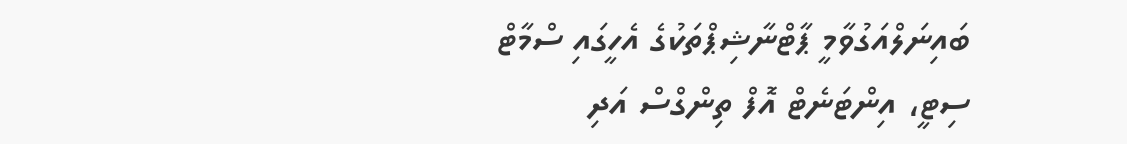ބައިނަލްއަގުވާމީ ޕާޓްނާޝިޕްތަކުގެ އެހީގައި ސްމާޓް ސިޓީ، އިންޓަނެޓް އޮފް ތިންގްސް އަދި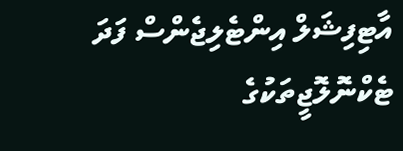އާޓިފިޝަލް އިންޓެލިޖެންސް ފަދަ ޓެކްނޮލޮޖީތަކުގެ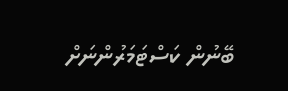ބޭނުން ކަސްޓަމަރުންނަށް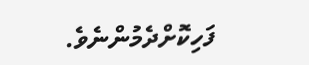ފަހިކޮށްދެމުންނެވެ.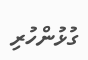ގުޅުންހުރި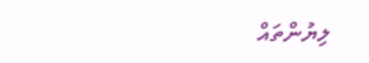ލިޔުންތައް